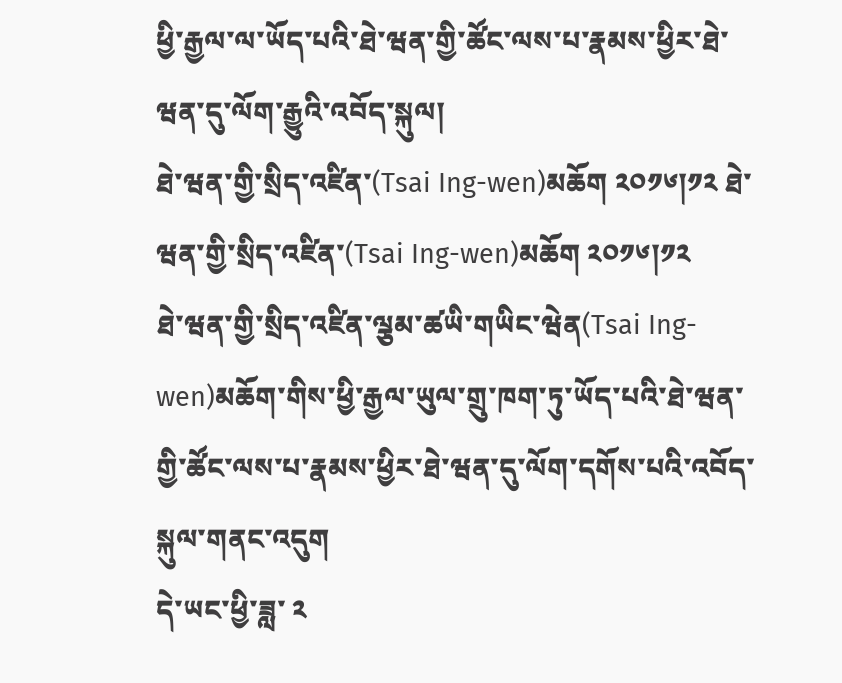ཕྱི་རྒྱལ་ལ་ཡོད་པའི་ཐེ་ཝན་གྱི་ཚོང་ལས་པ་རྣམས་ཕྱིར་ཐེ་ཝན་དུ་ལོག་རྒྱུའི་འབོད་སྐུལ།
ཐེ་ཝན་གྱི་སྲིད་འཛིན་(Tsai Ing-wen)མཆོག ༢༠༡༦།༡༢ ཐེ་ཝན་གྱི་སྲིད་འཛིན་(Tsai Ing-wen)མཆོག ༢༠༡༦།༡༢
ཐེ་ཝན་གྱི་སྲིད་འཛིན་ལྕམ་ཚཡི་གཡིང་ཝེན(Tsai Ing-wen)མཆོག་གིས་ཕྱི་རྒྱལ་ཡུལ་གྲུ་ཁག་ཏུ་ཡོད་པའི་ཐེ་ཝན་གྱི་ཚོང་ལས་པ་རྣམས་ཕྱིར་ཐེ་ཝན་དུ་ལོག་དགོས་པའི་འབོད་སྐུལ་གནང་འདུག
དེ་ཡང་ཕྱི་ཟླ་ ༢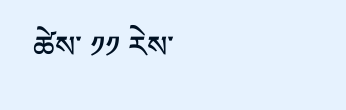ཚེས་ ༡༡ རེས་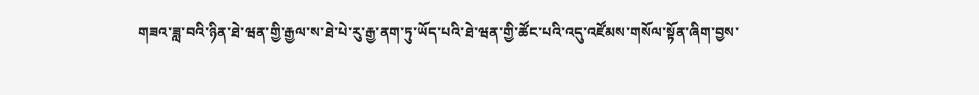གཟའ་ཟླ་བའི་ཉིན་ཐེ་ཝན་གྱི་རྒྱལ་ས་ཐེ་པེ་རུ་རྒྱ་ནག་ཏུ་ཡོད་པའི་ཐེ་ཝན་གྱི་ཚོང་པའི་འདུ་འཛོམས་གསོལ་སྟོན་ཞིག་བྱས་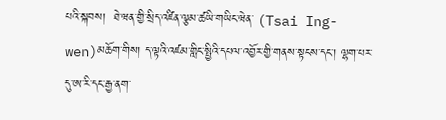པའི་སྐབས།  ཐེ་ཝན་གྱི་སྲིད་འཛིན་ལྕམ་ཚཡི་གཡིང་ཝེན་ (Tsai Ing-wen)མཆོག་གིས། ད་ལྟའི་འཛམ་གླིང་སྤྱིའི་དཔལ་འབྱོར་གྱི་གནས་སྟངས་དང་། ལྷག་པར་དུ་ཨ་རི་དང་རྒྱ་ནག་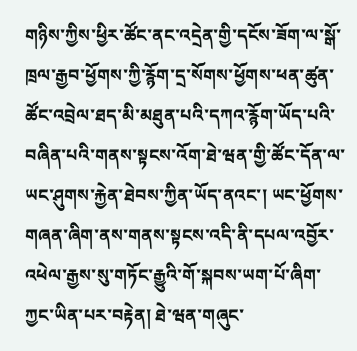གཉིས་ཀྱིས་ཕྱིར་ཚོང་ནང་འདྲེན་གྱི་དངོས་ཟོག་ལ་སྒོ་ཁྲལ་རྒྱབ་ཕྱོགས་ཀྱི་རྙོག་དྲ་སོགས་ཕྱོགས་ཕན་ཚུན་ཚོང་འབྲེལ་ཐད་མི་མཐུན་པའི་དཀའ་རྙོག་ཡོད་པའི་བཞིན་པའི་གནས་སྟངས་འོག་ཐེ་ཝན་གྱི་ཚོང་དོན་ལ་ཡང་ཤུགས་རྐྱེན་ཐེབས་ཀྱིན་ཡོད་ནའང་། ཡང་ཕྱོགས་གཞན་ཞིག་ནས་གནས་སྟངས་འདི་ནི་དཔལ་འབྱོར་འཕེལ་རྒྱས་སུ་གཏོང་རྒྱུའི་གོ་སྐབས་ཡག་པོ་ཞིག་ཀྱང་ཡིན་པར་བརྟེན། ཐེ་ཝན་གཞུང་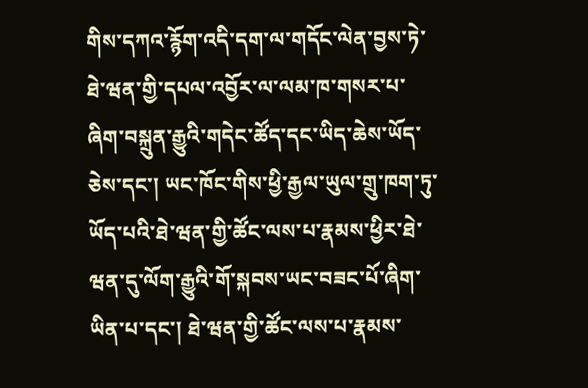གིས་དཀའ་རྙོག་འདི་དག་ལ་གདོང་ལེན་བྱས་ཏེ་ཐེ་ཝན་གྱི་དཔལ་འབྱོར་ལ་ལམ་ཁ་གསར་པ་ཞིག་བསྐྲུན་རྒྱུའི་གདེང་ཚོད་དང་ཡིད་ཆེས་ཡོད་ཅེས་དང་། ཡང་ཁོང་གིས་ཕྱི་རྒྱལ་ཡུལ་གྲུ་ཁག་ཏུ་ཡོད་པའི་ཐེ་ཝན་གྱི་ཚོང་ལས་པ་རྣམས་ཕྱིར་ཐེ་ཝན་དུ་ལོག་རྒྱུའི་གོ་སྐབས་ཡང་བཟང་པོ་ཞིག་ཡིན་པ་དང་། ཐེ་ཝན་གྱི་ཚོང་ལས་པ་རྣམས་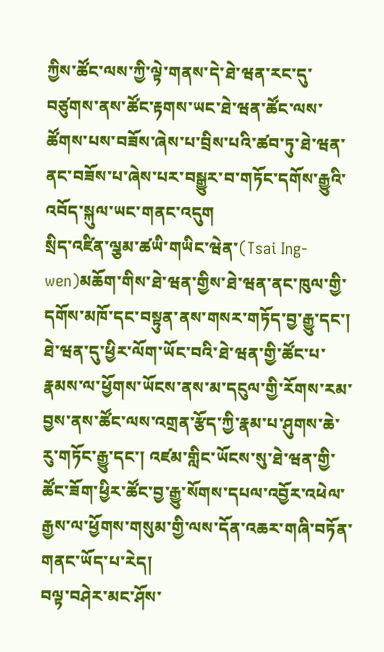ཀྱིས་ཚོང་ལས་ཀྱི་ལྟེ་གནས་དེ་ཐེ་ཝན་རང་དུ་བཙུགས་ནས་ཚོང་རྟགས་ཡང་ཐེ་ཝན་ཚོང་ལས་ཚོགས་པས་བཟོས་ཞེས་པ་བྲིས་པའི་ཚབ་ཏུ་ཐེ་ཝན་ནང་བཟོས་པ་ཞེས་པར་བསྒྱུར་བ་གཏོང་དགོས་རྒྱུའི་འབོད་སྐུལ་ཡང་གནང་འདུག
སྲིད་འཛིན་ལྕམ་ཚཡི་གཡིང་ཝེན་(Tsai Ing-wen)མཆོག་གིས་ཐེ་ཝན་གྱིས་ཐེ་ཝན་ནང་ཁུལ་གྱི་དགོས་མཁོ་དང་བསྟུན་ནས་གསར་གཏོད་བྱ་རྒྱུ་དང་། ཐེ་ཝན་དུ་ཕྱིར་ལོག་ཡོང་བའི་ཐེ་ཝན་གྱི་ཚོང་པ་རྣམས་ལ་ཕྱོགས་ཡོངས་ནས་མ་དངུལ་གྱི་རོགས་རམ་བྱས་ནས་ཚོང་ལས་འགྲན་རྩོད་ཀྱི་རྣམ་པ་ཤུགས་ཆེ་རུ་གཏོང་རྒྱུ་དང་། འཛམ་གླིང་ཡོངས་སུ་ཐེ་ཝན་གྱི་ཚོང་ཟོག་ཕྱིར་ཚོང་བྱ་རྒྱུ་སོགས་དཔལ་འབྱོར་འཕེལ་རྒྱས་ལ་ཕྱོགས་གསུམ་གྱི་ལས་དོན་འཆར་གཞི་བཏོན་གནང་ཡོད་པ་རེད།
བལྟ་བཤེར་མང་ཤོས་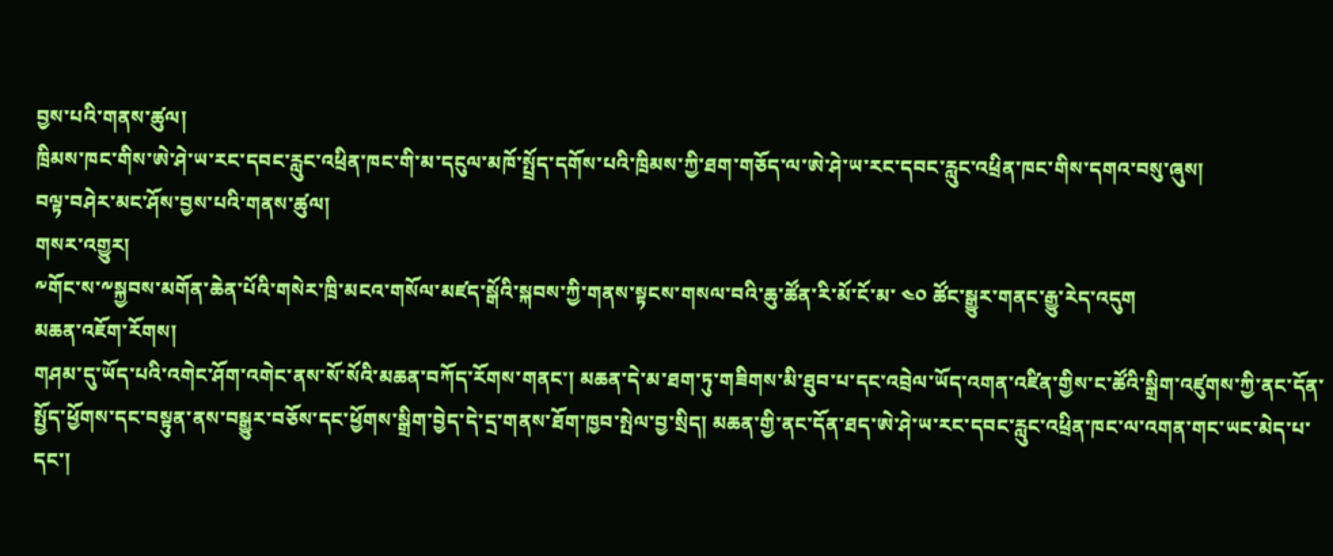བྱས་པའི་གནས་ཚུལ།
ཁྲིམས་ཁང་གིས་ཨེ་ཤེ་ཡ་རང་དབང་རླུང་འཕྲིན་ཁང་གི་མ་དངུལ་མཁོ་སྤྲོད་དགོས་པའི་ཁྲིམས་ཀྱི་ཐག་གཅོད་ལ་ཨེ་ཤེ་ཡ་རང་དབང་རླུང་འཕྲིན་ཁང་གིས་དགའ་བསུ་ཞུས།
བལྟ་བཤེར་མང་ཤོས་བྱས་པའི་གནས་ཚུལ།
གསར་འགྱུར།
༸གོང་ས་༸སྐྱབས་མགོན་ཆེན་པོའི་གསེར་ཁྲི་མངའ་གསོལ་མཛད་སྒོའི་སྐབས་ཀྱི་གནས་སྟངས་གསལ་བའི་ཆུ་ཚོན་རི་མོ་ངོ་མ་ ༤༠ ཚོང་སྒྱུར་གནང་རྒྱུ་རེད་འདུག
མཆན་འཇོག་རོགས།
གཤམ་དུ་ཡོད་པའི་འགེང་ཤོག་འགེང་ནས་སོ་སོའི་མཆན་བཀོད་རོགས་གནང་། མཆན་དེ་མ་ཐག་ཏུ་གཟིགས་མི་ཐུབ་པ་དང་འབྲེལ་ཡོད་འགན་འཛིན་གྱིས་ང་ཚོའི་སྒྲིག་འཛུགས་ཀྱི་ནང་དོན་སྤྱོད་ཕྱོགས་དང་བསྟུན་ནས་བསྒྱུར་བཅོས་དང་ཕྱོགས་སྒྲིག་བྱེད་དེ་དྲ་གནས་ཐོག་ཁྱབ་སྤེལ་བྱ་སྲིད། མཆན་གྱི་ནང་དོན་ཐད་ཨེ་ཤེ་ཡ་རང་དབང་རླུང་འཕྲིན་ཁང་ལ་འགན་གང་ཡང་མེད་པ་དང་།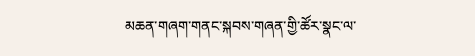མཆན་གཞག་གནང་སྐབས་གཞན་གྱི་ཚོར་སྣང་ལ་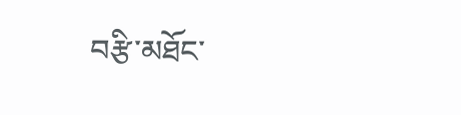བརྩི་མཐོང་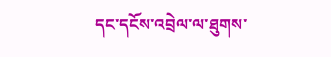དང་དངོས་འབྲེལ་ལ་ཐུགས་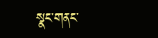སྣང་གནང་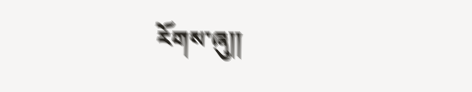རོགས་ཞུ༎